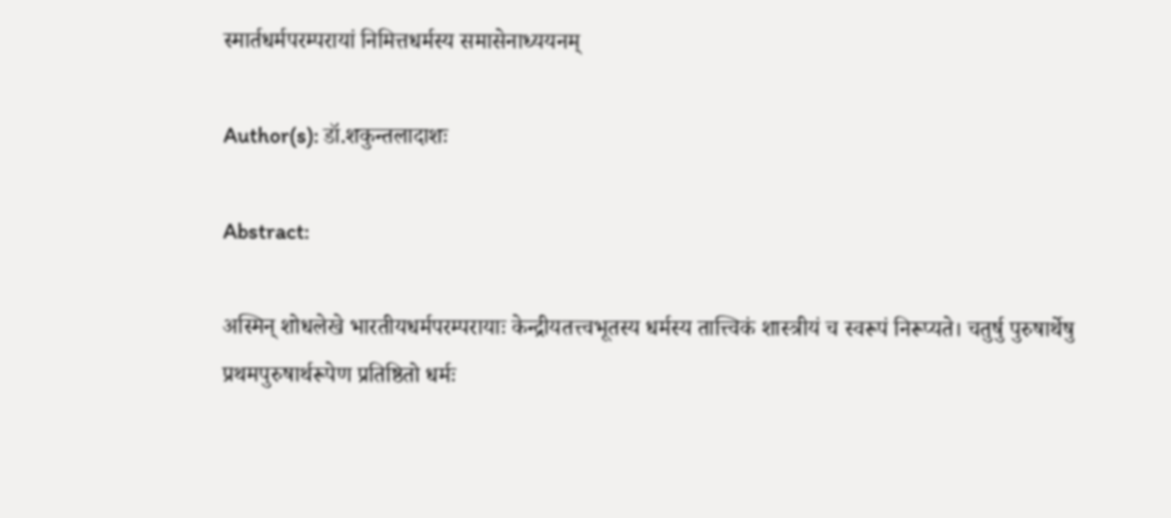स्मार्तधर्मपरम्परायां निमित्तधर्मस्य समासेनाध्ययनम्

Author(s): डॉ.शकुन्तलादाशः

Abstract:

अस्मिन् शोधलेखे भारतीयधर्मपरम्परायाः केन्द्रीयतत्त्वभूतस्य धर्मस्य तात्त्विकं शास्त्रीयं च स्वरूपं निरूप्यते। चतुर्षु पुरुषार्थेषु प्रथमपुरुषार्थरूपेण प्रतिष्ठितो धर्मः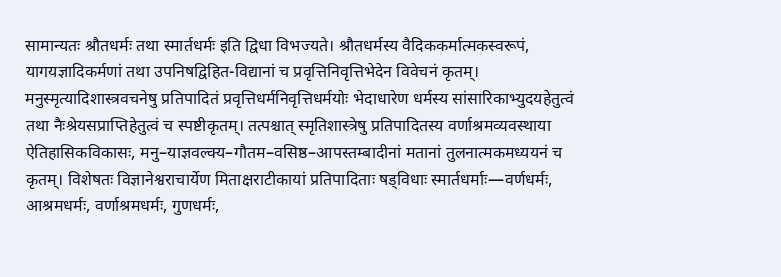सामान्यतः श्रौतधर्मः तथा स्मार्तधर्मः इति द्विधा विभज्यते। श्रौतधर्मस्य वैदिककर्मात्मकस्वरूपं, यागयज्ञादिकर्मणां तथा उपनिषद्विहित-विद्यानां च प्रवृत्तिनिवृत्तिभेदेन विवेचनं कृतम्। मनुस्मृत्यादिशास्त्रवचनेषु प्रतिपादितं प्रवृत्तिधर्मनिवृत्तिधर्मयोः भेदाधारेण धर्मस्य सांसारिकाभ्युदयहेतुत्वं तथा नैःश्रेयसप्राप्तिहेतुत्वं च स्पष्टीकृतम्। तत्पश्चात् स्मृतिशास्त्रेषु प्रतिपादितस्य वर्णाश्रमव्यवस्थाया ऐतिहासिकविकासः, मनु–याज्ञवल्क्य–गौतम–वसिष्ठ–आपस्तम्बादीनां मतानां तुलनात्मकमध्ययनं च कृतम्। विशेषतः विज्ञानेश्वराचार्येण मिताक्षराटीकायां प्रतिपादिताः षड्विधाः स्मार्तधर्माः—वर्णधर्मः, आश्रमधर्मः, वर्णाश्रमधर्मः, गुणधर्मः,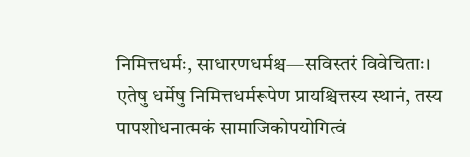निमित्तधर्मः, साधारणधर्मश्च—सविस्तरं विवेचिताः। एतेषु धर्मेषु निमित्तधर्मरूपेण प्रायश्चित्तस्य स्थानं, तस्य पापशोधनात्मकं सामाजिकोपयोगित्वं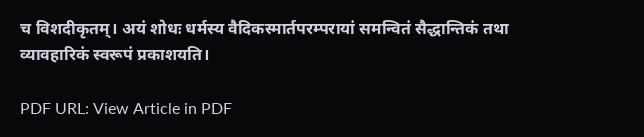च विशदीकृतम्। अयं शोधः धर्मस्य वैदिकस्मार्तपरम्परायां समन्वितं सैद्धान्तिकं तथा व्यावहारिकं स्वरूपं प्रकाशयति।

PDF URL: View Article in PDF